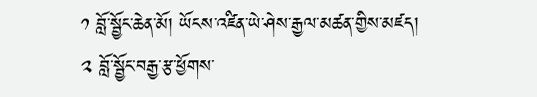༡ བློ་སྦྱོང་ཆེན་མོ། ཡོངས་འཛིན་ཡེ་ཤེས་རྒྱལ་མཚན་གྱིས་མཛད།
༢ བློ་སྦྱོང་བརྒྱ་རྩ་ཕྱོགས་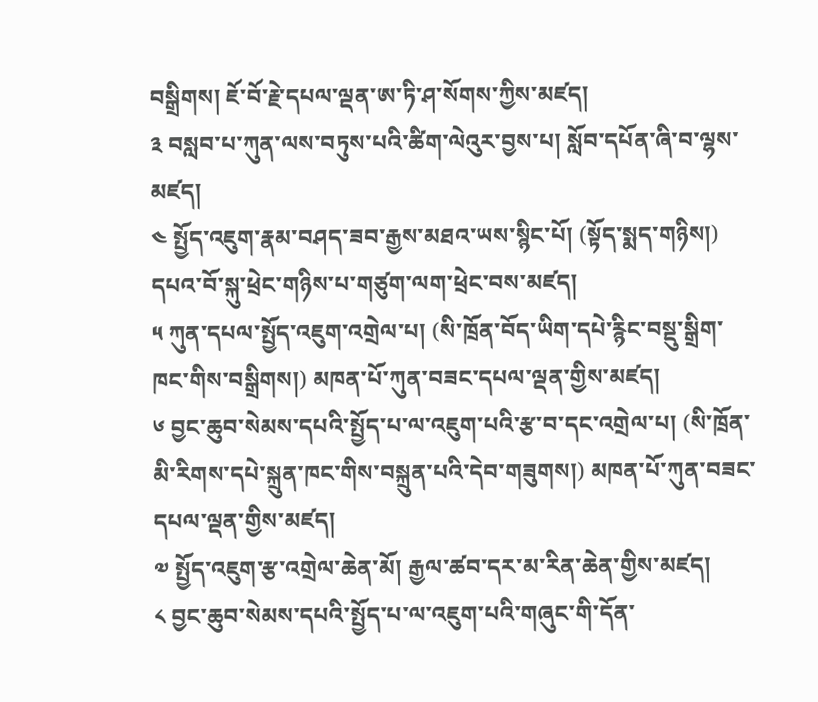བསྒྲིགས། ཇོ་བོ་རྗེ་དཔལ་ལྡན་ཨ་ཏི་ཤ་སོགས་ཀྱིས་མཛད།
༣ བསླབ་པ་ཀུན་ལས་བཏུས་པའི་ཚིག་ལེའུར་བྱས་པ། སློབ་དཔོན་ཞི་བ་ལྷས་མཛད།
༤ སྤྱོད་འཇུག་རྣམ་བཤད་ཟབ་རྒྱས་མཐའ་ཡས་སྙིང་པོ། (སྟོད་སྨད་གཉིས།) དཔའ་བོ་སྐུ་ཕྲེང་གཉིས་པ་གཙུག་ལག་ཕྲེང་བས་མཛད།
༥ ཀུན་དཔལ་སྤྱོད་འཇུག་འགྲེལ་པ། (སི་ཁྲོན་བོད་ཡིག་དཔེ་རྙིང་བསྡུ་སྒྲིག་ཁང་གིས་བསྒྲིགས།) མཁན་པོ་ཀུན་བཟང་དཔལ་ལྡན་གྱིས་མཛད།
༦ བྱང་ཆུབ་སེམས་དཔའི་སྤྱོད་པ་ལ་འཇུག་པའི་རྩ་བ་དང་འགྲེལ་པ། (སི་ཁྲོན་མི་རིགས་དཔེ་སྐྲུན་ཁང་གིས་བསྐྲུན་པའི་དེབ་གཟུགས།) མཁན་པོ་ཀུན་བཟང་དཔལ་ལྡན་གྱིས་མཛད།
༧ སྤྱོད་འཇུག་རྩ་འགྲེལ་ཆེན་མོ། རྒྱལ་ཚབ་དར་མ་རིན་ཆེན་གྱིས་མཛད།
༨ བྱང་ཆུབ་སེམས་དཔའི་སྤྱོད་པ་ལ་འཇུག་པའི་གཞུང་གི་དོན་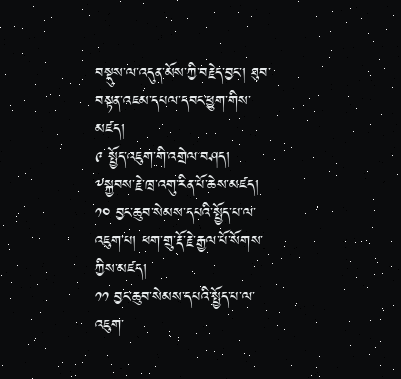བསྡུས་ལ་འདུན་མོས་ཀྱི་བརྗེད་བྱང་། ཐུབ་བསྟན་འཇམ་དཔལ་དབང་ཕྱུག་གིས་མཛད།
༩ སྤྱོད་འཇུག་གི་འགྲེལ་བཤད། ༸སྐྱབས་རྗེ་ཁྲ་འགུ་རིན་པོ་ཆེས་མཛད།
༡༠ བྱང་ཆུབ་སེམས་དཔའི་སྤྱོད་པ་ལ་འཇུག་པ། ཕག་གྲུ་རྡོ་རྗེ་རྒྱལ་པོ་སོགས་ཀྱིས་མཛད།
༡༡ བྱང་ཆུབ་སེམས་དཔའི་སྤྱོད་པ་ལ་འཇུག་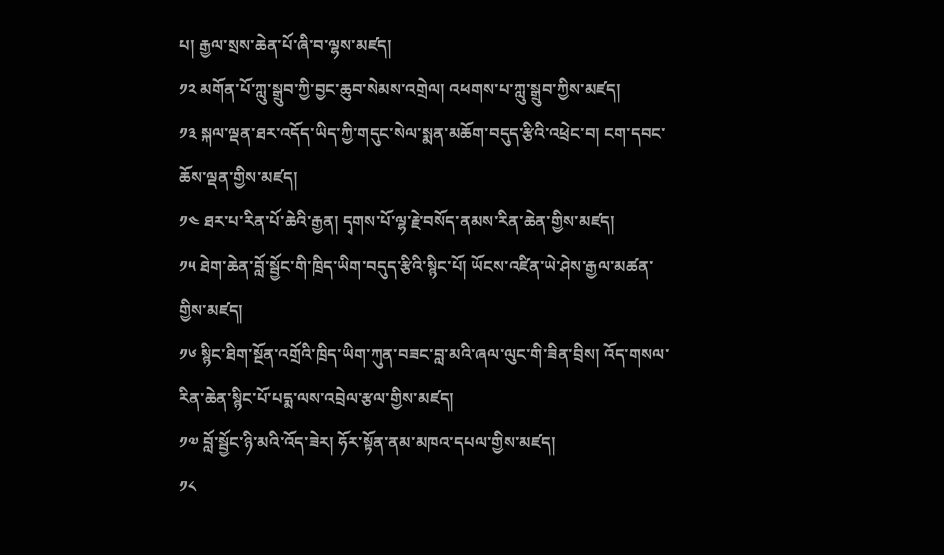པ། རྒྱལ་སྲས་ཆེན་པོ་ཞི་བ་ལྷས་མཛད།
༡༢ མགོན་པོ་ཀླུ་སྒྲུབ་ཀྱི་བྱང་ཆུབ་སེམས་འགྲེལ། འཕགས་པ་ཀླུ་སྒྲུབ་ཀྱིས་མཛད།
༡༣ སྐལ་ལྡན་ཐར་འདོད་ཡིད་ཀྱི་གདུང་སེལ་སྨན་མཆོག་བདུད་རྩིའི་འཕྲེང་བ། ངག་དབང་ཆོས་ལྡན་གྱིས་མཛད།
༡༤ ཐར་པ་རིན་པོ་ཆེའི་རྒྱན། དྭགས་པོ་ལྷ་རྗེ་བསོད་ནམས་རིན་ཆེན་གྱིས་མཛད།
༡༥ ཐེག་ཆེན་བློ་སྦྱོང་གི་ཁྲིད་ཡིག་བདུད་རྩིའི་སྙིང་པོ། ཡོངས་འཛིན་ཡེ་ཤེས་རྒྱལ་མཚན་གྱིས་མཛད།
༡༦ སྙིང་ཐིག་སྔོན་འགྲོའི་ཁྲིད་ཡིག་ཀུན་བཟང་བླ་མའི་ཞལ་ལུང་གི་ཟིན་བྲིས། འོད་གསལ་རིན་ཆེན་སྙིང་པོ་པདྨ་ལས་འབྲེལ་རྩལ་གྱིས་མཛད།
༡༧ བློ་སྦྱོང་ཉི་མའི་འོད་ཟེར། ཧོར་སྟོན་ནམ་མཁའ་དཔལ་གྱིས་མཛད།
༡༨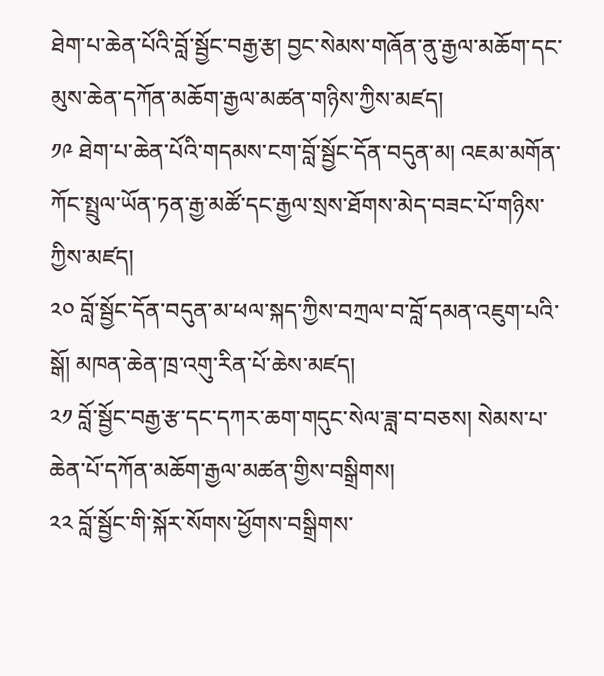ཐེག་པ་ཆེན་པོའི་བློ་སྦྱོང་བརྒྱ་རྩ། བྱང་སེམས་གཞོན་ནུ་རྒྱལ་མཆོག་དང་མུས་ཆེན་དཀོན་མཆོག་རྒྱལ་མཚན་གཉིས་ཀྱིས་མཛད།
༡༩ ཐེག་པ་ཆེན་པོའི་གདམས་ངག་བློ་སྦྱོང་དོན་བདུན་མ། འཇམ་མགོན་ཀོང་སྤྲུལ་ཡོན་ཏན་རྒྱ་མཚོ་དང་རྒྱལ་སྲས་ཐོགས་མེད་བཟང་པོ་གཉིས་ཀྱིས་མཛད།
༢༠ བློ་སྦྱོང་དོན་བདུན་མ་ཕལ་སྐད་ཀྱིས་བཀྲལ་བ་བློ་དམན་འཇུག་པའི་སྒོ། མཁན་ཆེན་ཁྲ་འགུ་རིན་པོ་ཆེས་མཛད།
༢༡ བློ་སྦྱོང་བརྒྱ་རྩ་དང་དཀར་ཆག་གདུང་སེལ་ཟླ་བ་བཅས། སེམས་པ་ཆེན་པོ་དཀོན་མཆོག་རྒྱལ་མཚན་གྱིས་བསྒྲིགས།
༢༢ བློ་སྦྱོང་གི་སྐོར་སོགས་ཕྱོགས་བསྒྲིགས་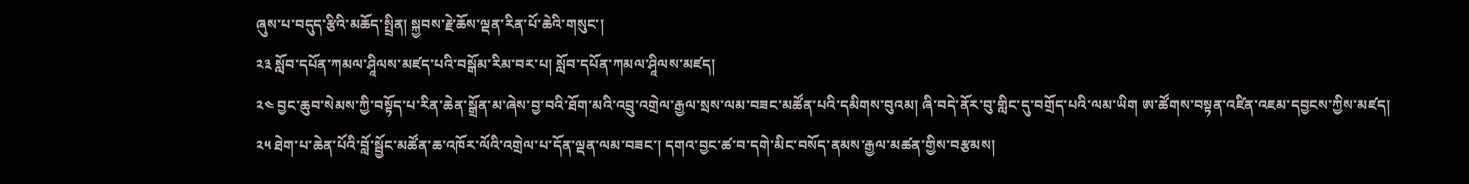ཞུས་པ་བདུད་རྩིའི་མཆོད་སྤྲིན། སྐྱབས་རྗེ་ཆོས་ལྡན་རིན་པོ་ཆེའི་གསུང་།
༢༣ སློབ་དཔོན་ཀམལ་ཤཱིལས་མཛད་པའི་བསྒོམ་རིམ་བར་པ། སློབ་དཔོན་ཀམལ་ཤཱིལས་མཛད།
༢༤ བྱང་ཆུབ་སེམས་ཀྱི་བསྟོད་པ་རིན་ཆེན་སྒྲོན་མ་ཞེས་བྱ་བའི་ཐོག་མའི་འབྲུ་འགྲེལ་རྒྱལ་སྲས་ལམ་བཟང་མཚོན་པའི་དམིགས་བུའམ། ཞི་བདེ་ནོར་བུ་གླིང་དུ་བགྲོད་པའི་ལམ་ཡིག ཨ་ཚོགས་བསྟན་འཛིན་འཇམ་དབྱངས་ཀྱིས་མཛད།
༢༥ ཐེག་པ་ཆེན་པོའི་བློ་སྦྱོང་མཚོན་ཆ་འཁོར་ལོའི་འགྲེལ་པ་དོན་ལྡན་ལམ་བཟང་། དགའ་བྱང་ཚ་བ་དགེ་མིང་བསོད་ནམས་རྒྱལ་མཚན་གྱིས་བརྩམས།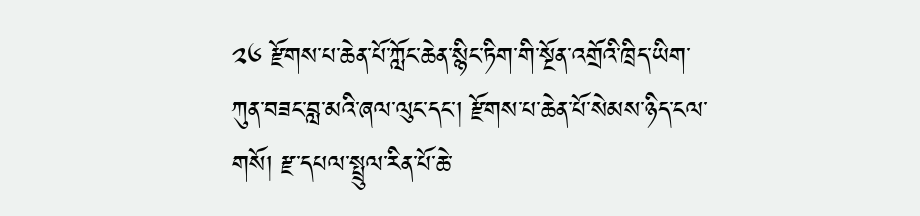༢༦ རྫོགས་པ་ཆེན་པོ་ཀློང་ཆེན་སྙིང་ཏིག་གི་སྔོན་འགྲོའི་ཁྲིད་ཡིག་ཀུན་བཟང་བླ་མའི་ཞལ་ལུང་དང་། རྫོགས་པ་ཆེན་པོ་སེམས་ཉིད་ངལ་གསོ། རྫ་དཔལ་སྤྲུལ་རིན་པོ་ཆེ་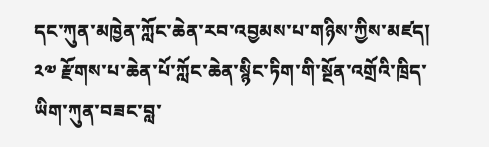དང་ཀུན་མཁྱེན་ཀློང་ཆེན་རབ་འབྱམས་པ་གཉིས་ཀྱིས་མཛད།
༢༧ རྫོགས་པ་ཆེན་པོ་ཀློང་ཆེན་སྙིང་ཏིག་གི་སྔོན་འགྲོའི་ཁྲིད་ཡིག་ཀུན་བཟང་བླ་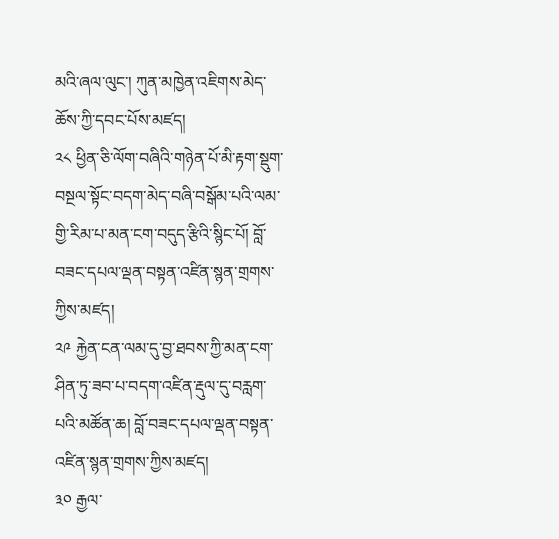མའི་ཞལ་ལུང་། ཀུན་མཁྱེན་འཇིགས་མེད་ཆོས་ཀྱི་དབང་པོས་མཛད།
༢༨ ཕྱིན་ཅི་ལོག་བཞིའི་གཉེན་པོ་མི་རྟག་སྡུག་བསྔལ་སྟོང་བདག་མེད་བཞི་བསྒོམ་པའི་ལམ་གྱི་རིམ་པ་མན་ངག་བདུད་རྩིའི་སྙིང་པོ། བློ་བཟང་དཔལ་ལྡན་བསྟན་འཛིན་སྙན་གྲགས་ཀྱིས་མཛད།
༢༩ རྐྱེན་ངན་ལམ་དུ་བྱ་ཐབས་ཀྱི་མན་ངག་ཤིན་ཏུ་ཟབ་པ་བདག་འཛིན་རྡུལ་དུ་བརླག་པའི་མཚོན་ཆ། བློ་བཟང་དཔལ་ལྡན་བསྟན་འཛིན་སྙན་གྲགས་ཀྱིས་མཛད།
༣༠ རྒྱལ་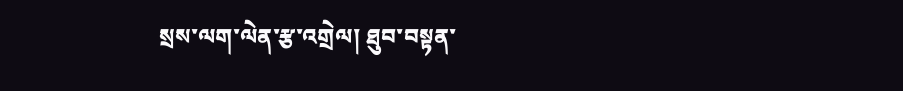སྲས་ལག་ལེན་རྩ་འགྲེལ། ཐུབ་བསྟན་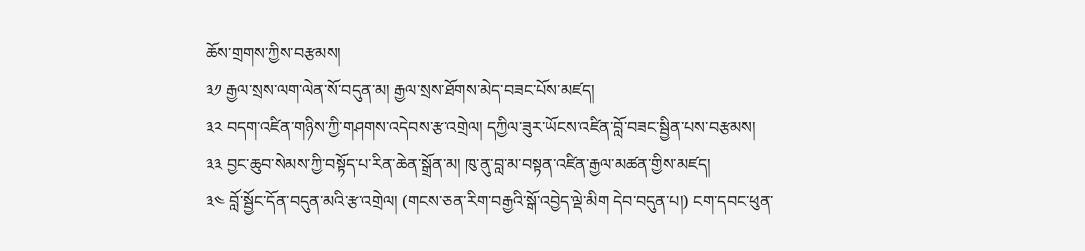ཆོས་གྲགས་ཀྱིས་བརྩམས།
༣༡ རྒྱལ་སྲས་ལག་ལེན་སོ་བདུན་མ། རྒྱལ་སྲས་ཐོགས་མེད་བཟང་པོས་མཛད།
༣༢ བདག་འཛིན་གཉིས་ཀྱི་གཤགས་འདེབས་རྩ་འགྲེལ། དཀྱིལ་ཟུར་ཡོངས་འཛིན་བློ་བཟང་སྦྱིན་པས་བརྩམས།
༣༣ བྱང་ཆུབ་སེམས་ཀྱི་བསྟོད་པ་རིན་ཆེན་སྒྲོན་མ། ཁུ་ནུ་བླ་མ་བསྟན་འཛིན་རྒྱལ་མཚན་གྱིས་མཛད།
༣༤ བློ་སྦྱོང་དོན་བདུན་མའི་རྩ་འགྲེལ། (གངས་ཅན་རིག་བརྒྱའི་སྒོ་འབྱེད་ལྡེ་མིག དེབ་བདུན་པ།) ངག་དབང་ཕུན་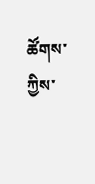ཚོགས་ཀྱིས་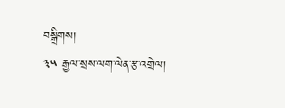བསྒྲིགས།
༣༥ རྒྱལ་སྲས་ལག་ལེན་རྩ་འགྲེལ།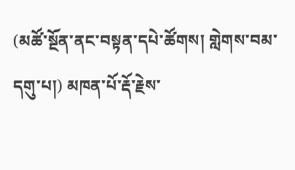(མཚོ་སྔོན་ནང་བསྟན་དཔེ་ཚོགས། གླེགས་བམ་དགུ་པ།) མཁན་པོ་རྡོ་རྗེས་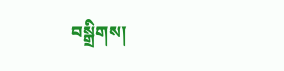བསྒྲིགས།